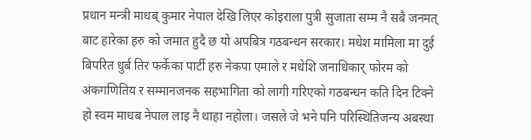प्रधान मन्त्री माधब् कुमार नेपाल देखि लिएर कोइराला पुत्री सुजाता सम्म नै सबै जनमत् बाट हारेका हरु को जमात हुदै छ यो अपबित्र गठबन्धन सरकार। मधेश मामिला मा दुई बिपरित धुर्ब तिर फर्केका पार्टी हरु नेकपा एमाले र मधेशि जनाधिकार् फोरम को अंकगणितिय र सम्मानजनक सहभागिता को लागी गरिएको गठबन्धन कति दिन टिक्ने हो स्वम माधब नेपाल लाइ नै थाहा नहोला। जसले जे भने पनि परिस्थितिजन्य अबस्था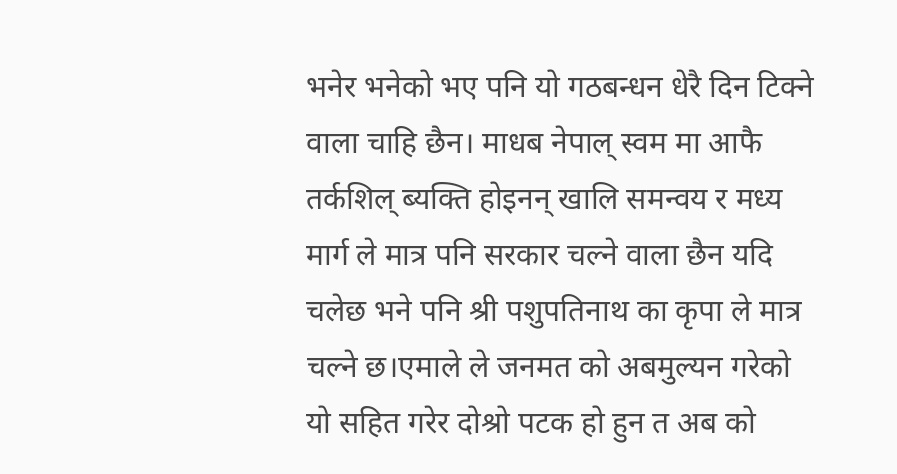भनेर भनेको भए पनि यो गठबन्धन धेरै दिन टिक्ने वाला चाहि छैन। माधब नेपाल् स्वम मा आफै तर्कशिल् ब्यक्ति होइनन् खालि समन्वय र मध्य मार्ग ले मात्र पनि सरकार चल्ने वाला छैन यदि चलेछ भने पनि श्री पशुपतिनाथ का कृपा ले मात्र चल्ने छ।एमाले ले जनमत को अबमुल्यन गरेको यो सहित गरेर दोश्रो पटक हो हुन त अब को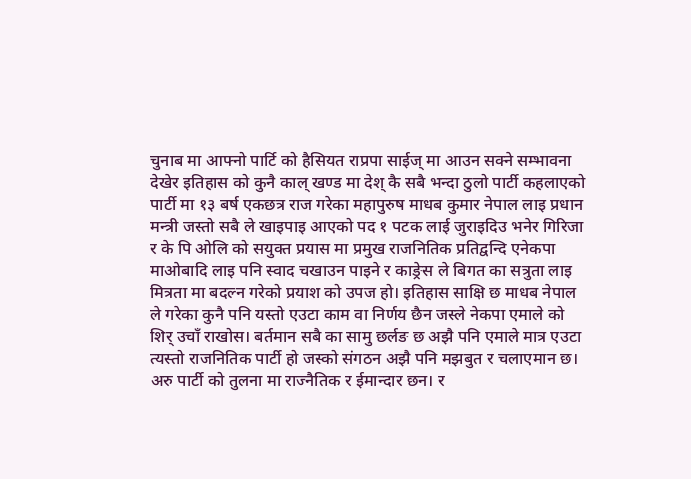चुनाब मा आफ्नो पार्टि को हैसियत राप्रपा साईज् मा आउन सक्ने सम्भावना देखेर इतिहास को कुनै काल् खण्ड मा देश् कै सबै भन्दा ठुलो पार्टी कहलाएको पार्टी मा १३ बर्ष एकछत्र राज गरेका महापुरुष माधब कुमार नेपाल लाइ प्रधान मन्त्री जस्तो सबै ले खाइपाइ आएको पद १ पटक लाई जुराइदिउ भनेर गिरिजा र के पि ओलि को सयुक्त प्रयास मा प्रमुख राजनितिक प्रतिद्वन्दि एनेकपा माओबादि लाइ पनि स्वाद चखाउन पाइने र काङ्रेस ले बिगत का सत्रुता लाइ मित्रता मा बदल्न गरेको प्रयाश को उपज हो। इतिहास साक्षि छ माधब नेपाल ले गरेका कुनै पनि यस्तो एउटा काम वा निर्णय छैन जस्ले नेकपा एमाले को शिर् उचाँ राखोस। बर्तमान सबै का सामु छर्लङ छ अझै पनि एमाले मात्र एउटा त्यस्तो राजनितिक पार्टी हो जस्को संगठन अझै पनि मझबुत र चलाएमान छ। अरु पार्टी को तुलना मा राज्नैतिक र ईमान्दार छन। र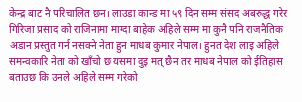केन्द्र बाट नै परिचालित छन। लाउडा कान्ड मा ५९ दिन सम्म संसद अबरुद्ध गरेर गिरिजा प्रसाद को राजिनामा माग्दा बाहेक अहिले सम्म मा कुनै पनि राजनैतिक अडान प्रस्तुत गर्न नसक्ने नेता हुन माधब कुमार नेपाल। हुनत देश लाइ अहिले समन्वकारि नेता को खाँचो छ यसमा दुइ मत् छैन तर माधब नेपाल को ईतिहास बताउछ कि उनले अहिले सम्म गरेको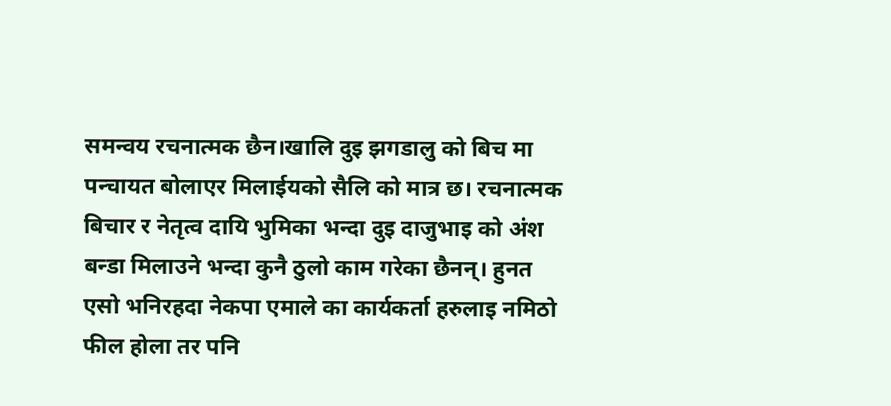समन्वय रचनात्मक छैन।खालि दुइ झगडालु को बिच मा पन्चायत बोलाएर मिलाईयको सैलि को मात्र छ। रचनात्मक बिचार र नेतृत्व दायि भुमिका भन्दा दुइ दाजुभाइ को अंश बन्डा मिलाउने भन्दा कुनै ठुलो काम गरेका छैनन्। हुनत एसो भनिरहदा नेकपा एमाले का कार्यकर्ता हरुलाइ नमिठो फील होला तर पनि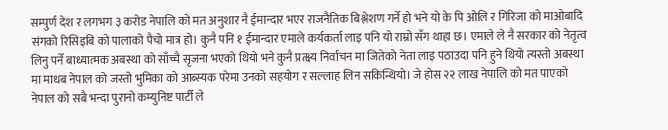सम्पुर्ण देश र लगभग ३ करोड नेपालि को मत अनुशार नै ईमान्दार भएर राजनैतिक बिश्लेशण गर्ने हो भने यो के पि ओलि र गिरिजा को माओबादि संगको रिसिइबि को पालाको पैचो मात्र हो। कुनै पनि १ ईमान्दार एमाले कर्यकर्ता लाइ पनि यो राम्रो सँग थाहा छ। एमाले ले नै सरकार को नेतृत्व लिनु पर्ने बाध्यात्मक अबस्था को साँच्चै सृजना भएको थियो भने कुनै प्रत्क्ष्य निर्वाचन मा जितेको नेता लाइ पठाउदा पनि हुने थियो त्यस्तो अबस्था मा माधब नेपाल को जस्तो भुमिका को आब्स्यक परेमा उनको सहयोग र सल्लाह लिन सकिन्थियो। जे होस २२ लाख नेपालि को मत पाएको नेपाल को सबै भन्दा पुरानो कम्युनिष्ट पार्टी ले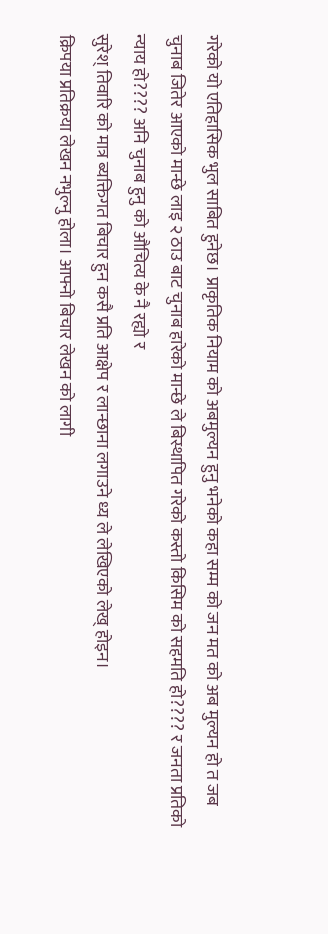गरेको यो एतिहासिक भुल साबित हुनेछ। प्राकृतिक नियाम को अबमुल्यन हुनु भनेको कहा सम्म को जन मत को अब मुल्यन हो त जब चुनाब जितेर आएको मान्छे लाइ २ ठाउ बाट चुनाब हारेको मान्छे ले बिस्थापित गरेको कस्तो किसिम को सहमति हो???? र जनता प्रतिको न्याय हो???? अनि चुनाब हुनु को औचित्य के नै रह्यो र
सुरेश् तिवारि को मात्र ब्यक्तिगत बिचार हुन कसै प्रति आक्षेप र लान्छाना लगाउने ध्य ले लेखिएको लेख् होइन।
क्रिपया प्रतिक्रया लेखन नभुल्नु होला। आफ्नो बिचार लेखन को लागी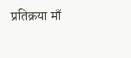प्रतिक्रया माँ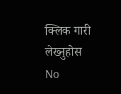क्लिक गारी लेख्नुहोस
No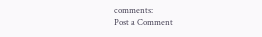comments:
Post a Comment